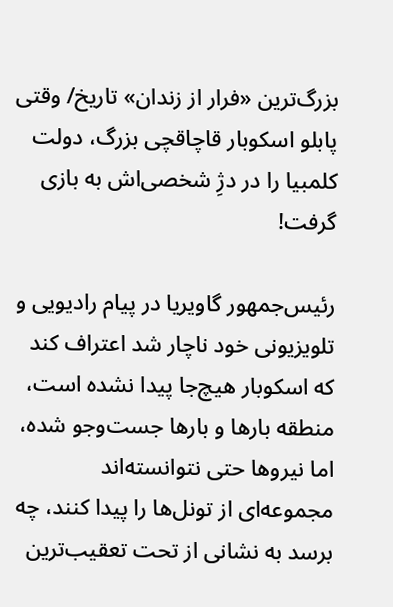بزرگ‌ترین «فرار از زندان» تاریخ/ وقتی پابلو اسکوبار قاچاقچی بزرگ، دولت کلمبیا را در دژِ شخصی‌اش به بازی گرفت!

رئیس‌جمهور گاویریا در پیام رادیویی و تلویزیونی خود ناچار شد اعتراف کند که اسکوبار هیچ‌جا پیدا نشده است، منطقه بارها و بارها جست‌وجو شده، اما نیروها حتی نتوانسته‌اند مجموعه‌ای از تونل‌ها را پیدا کنند، چه برسد به نشانی از تحت تعقیب‌ترین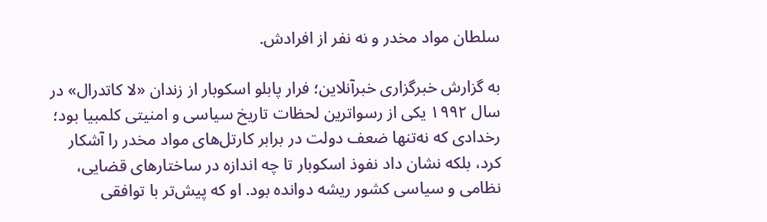سلطان مواد مخدر و نه نفر از افرادش.

به گزارش خبرگزاری خبرآنلاین؛ فرار پابلو اسکوبار از زندان «لا کاتدرال» در سال ۱۹۹۲ یکی از رسواترین لحظات تاریخ سیاسی و امنیتی کلمبیا بود؛ رخدادی که نه‌تنها ضعف دولت در برابر کارتل‌های مواد مخدر را آشکار کرد، بلکه نشان داد نفوذ اسکوبار تا چه اندازه در ساختارهای قضایی، نظامی و سیاسی کشور ریشه دوانده بود. او که پیش‌تر با توافقی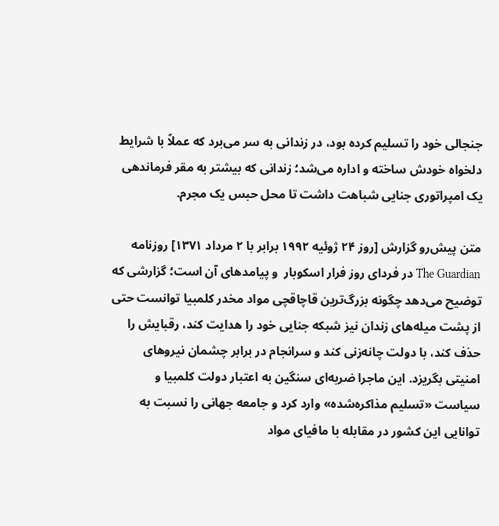جنجالی خود را تسلیم کرده بود، در زندانی به سر می‌برد که عملاً با شرایط دلخواه خودش ساخته و اداره می‌شد؛ زندانی که بیشتر به مقر فرماندهی یک امپراتوری جنایی شباهت داشت تا محل حبس یک مجرم.

متن پیش‌رو گزارش [روز ۲۴ ژوئیه ۱۹۹۲ برابر با ۲ مرداد ۱۳۷۱] روزنامه The Guardian در فردای روز فرار اسکوبار  و پیامدهای آن است؛ گزارشی که توضیح می‌دهد چگونه بزرگ‌ترین قاچاقچی مواد مخدر کلمبیا توانست حتی از پشت میله‌های زندان نیز شبکه جنایی خود را هدایت کند، رقبایش را حذف کند، با دولت چانه‌زنی کند و سرانجام در برابر چشمان نیروهای امنیتی بگریزد. این ماجرا ضربه‌ای سنگین به اعتبار دولت کلمبیا و سیاست «تسلیم مذاکره‌شده» وارد کرد و جامعه جهانی را نسبت به توانایی این کشور در مقابله با مافیای مواد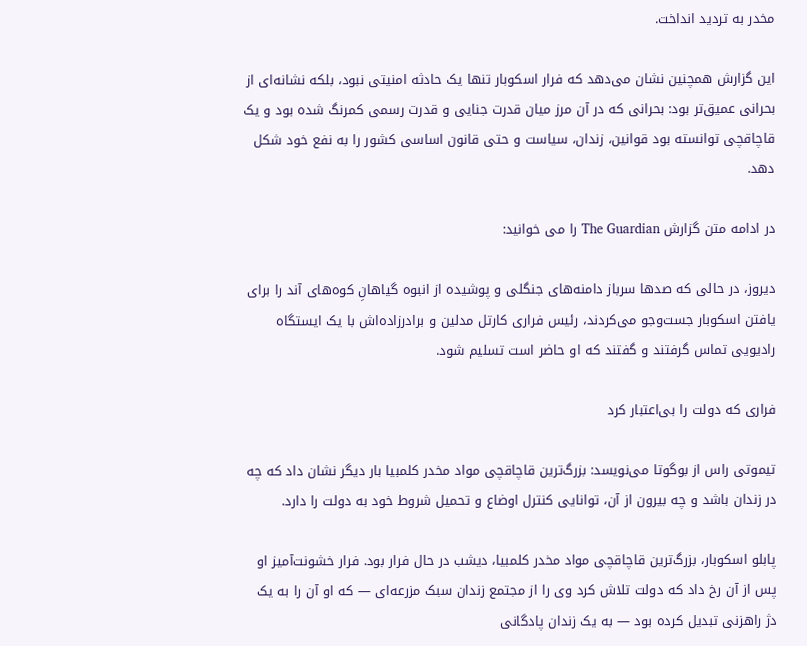مخدر به تردید انداخت.

این گزارش همچنین نشان می‌دهد که فرار اسکوبار تنها یک حادثه امنیتی نبود، بلکه نشانه‌ای از بحرانی عمیق‌تر بود: بحرانی که در آن مرز میان قدرت جنایی و قدرت رسمی کمرنگ شده بود و یک قاچاقچی توانسته بود قوانین، زندان، سیاست و حتی قانون اساسی کشور را به نفع خود شکل دهد.

در ادامه متن گزارش The Guardian را می خوانید:

دیروز، در حالی که صدها سرباز دامنه‌های جنگلی و پوشیده از انبوه گیاهانِ کوه‌های آند را برای یافتن اسکوبار جست‌وجو می‌کردند، رئیس فراری کارتل مدلین و برادرزاده‌اش با یک ایستگاه رادیویی تماس گرفتند و گفتند که او حاضر است تسلیم شود.

فراری که دولت را بی‌اعتبار کرد

تیموتی راس از بوگوتا می‌نویسد: بزرگ‌ترین قاچاقچی مواد مخدر کلمبیا بار دیگر نشان داد که چه در زندان باشد و چه بیرون از آن، توانایی کنترل اوضاع و تحمیل شروط خود به دولت را دارد.

پابلو اسکوبار، بزرگ‌ترین قاچاقچی مواد مخدر کلمبیا، دیشب در حال فرار بود. فرار خشونت‌آمیز او پس از آن رخ داد که دولت تلاش کرد وی را از مجتمع زندان سبک مزرعه‌ای — که او آن را به یک دژ راهزنی تبدیل کرده بود — به یک زندان پادگانی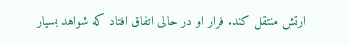ارتش منتقل کند. فرار او در حالی اتفاق افتاد که شواهد بسیار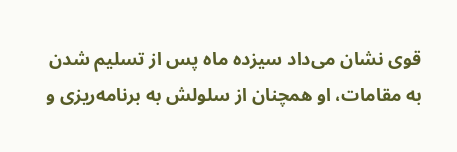قوی نشان می‌داد سیزده ماه پس از تسلیم شدن به مقامات، او همچنان از سلولش به برنامه‌ریزی و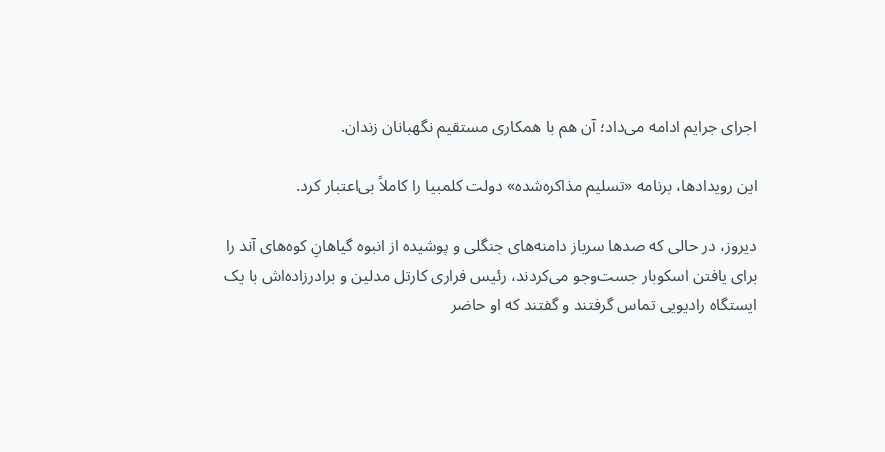اجرای جرایم ادامه می‌داد؛ آن هم با همکاری مستقیم نگهبانان زندان.

این رویدادها، برنامه «تسلیم مذاکره‌شده» دولت کلمبیا را کاملاً بی‌اعتبار کرد.

دیروز، در حالی که صدها سرباز دامنه‌های جنگلی و پوشیده از انبوه گیاهانِ کوه‌های آند را برای یافتن اسکوبار جست‌وجو می‌کردند، رئیس فراری کارتل مدلین و برادرزاده‌اش با یک ایستگاه رادیویی تماس گرفتند و گفتند که او حاضر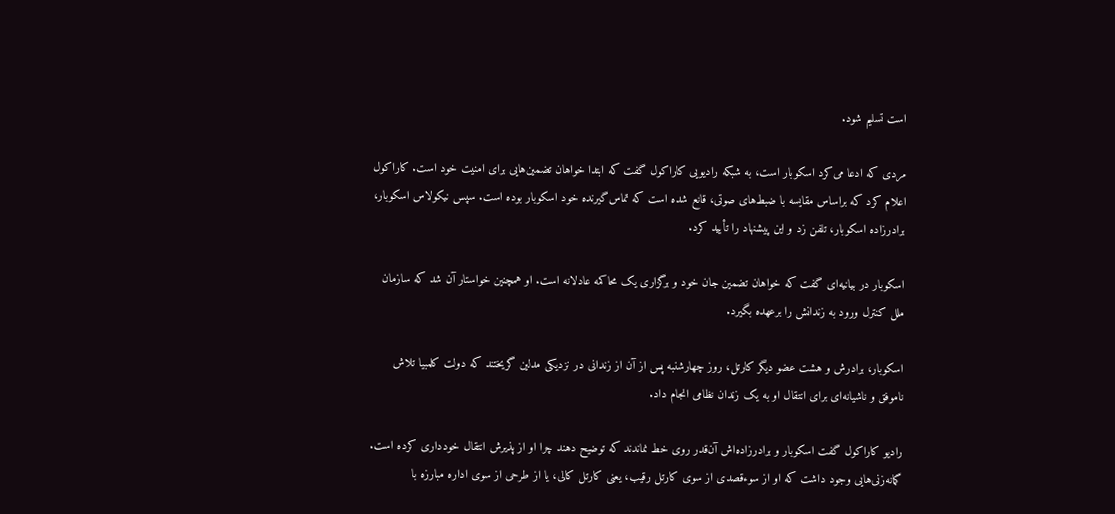است تسلیم شود.

مردی که ادعا می‌کرد اسکوبار است، به شبکه رادیویی کاراکول گفت که ابتدا خواهان تضمین‌هایی برای امنیت خود است. کاراکول اعلام کرد که براساس مقایسه با ضبط‌های صوتی، قانع شده است که تماس‌گیرنده خود اسکوبار بوده است. سپس نیکولاس اسکوبار، برادرزاده اسکوبار، تلفن زد و این پیشنهاد را تأیید کرد.

اسکوبار در بیانیه‌ای گفت که خواهان تضمین جان خود و برگزاری یک محاکمه عادلانه است. او همچنین خواستار آن شد که سازمان ملل کنترل ورود به زندانش را برعهده بگیرد.

اسکوبار، برادرش و هشت عضو دیگر کارتل، روز چهارشنبه پس از آن از زندانی در نزدیکی مدلین گریختند که دولت کلمبیا تلاش ناموفق و ناشیانه‌ای برای انتقال او به یک زندان نظامی انجام داد.

رادیو کاراکول گفت اسکوبار و برادرزاده‌اش آن‌قدر روی خط نماندند که توضیح دهند چرا او از پذیرش انتقال خودداری کرده است. گمانه‌زنی‌هایی وجود داشت که او از سوءقصدی از سوی کارتل رقیب، یعنی کارتل کالی، یا از طرحی از سوی اداره مبارزه با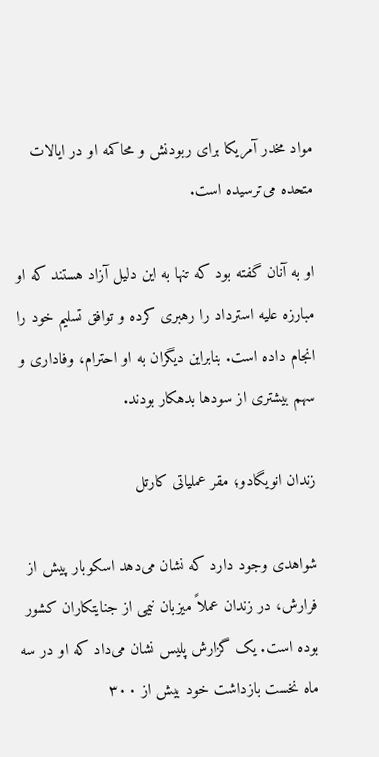مواد مخدر آمریکا برای ربودنش و محاکمه او در ایالات متحده می‌ترسیده است.

او به آنان گفته بود که تنها به این دلیل آزاد هستند که او مبارزه علیه استرداد را رهبری کرده و توافق تسلیم خود را انجام داده است. بنابراین دیگران به او احترام، وفاداری و سهم بیشتری از سودها بدهکار بودند.

زندان انویگادو؛ مقر عملیاتی کارتل

شواهدی وجود دارد که نشان می‌دهد اسکوبار پیش از فرارش، در زندان عملاً میزبان نیمی از جنایتکاران کشور بوده است. یک گزارش پلیس نشان می‌داد که او در سه ماه نخست بازداشت خود بیش از ۳۰۰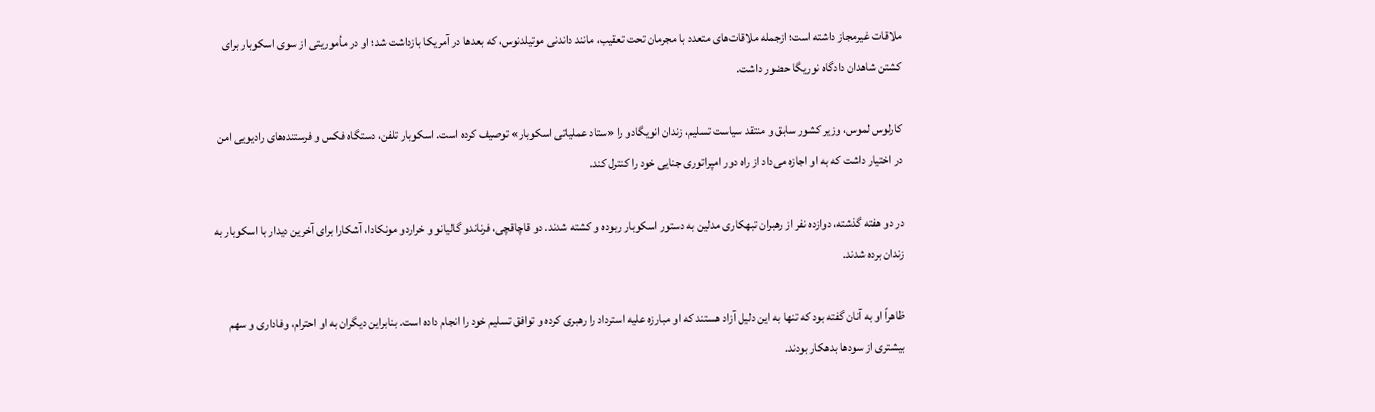ملاقات غیرمجاز داشته است؛ ازجمله ملاقات‌های متعدد با مجرمان تحت تعقیب، مانند داندنی موتیلدنوس، که بعدها در آمریکا بازداشت شد؛ او در مأموریتی از سوی اسکوبار برای کشتن شاهدان دادگاه نوریگا حضور داشت.

کارلوس لموس، وزیر کشور سابق و منتقد سیاست تسلیم، زندان انویگادو را «ستاد عملیاتی اسکوبار» توصیف کرده است. اسکوبار تلفن، دستگاه فکس و فرستنده‌های رادیویی امن در اختیار داشت که به او اجازه می‌داد از راه دور امپراتوری جنایی خود را کنترل کند.

در دو هفته گذشته، دوازده نفر از رهبران تبهکاری مدلین به دستور اسکوبار ربوده و کشته شدند. دو قاچاقچی، فرناندو گالیانو و خراردو مونکادا، آشکارا برای آخرین دیدار با اسکوبار به زندان برده شدند.

ظاهراً او به آنان گفته بود که تنها به این دلیل آزاد هستند که او مبارزه علیه استرداد را رهبری کرده و توافق تسلیم خود را انجام داده است. بنابراین دیگران به او احترام، وفاداری و سهم بیشتری از سودها بدهکار بودند.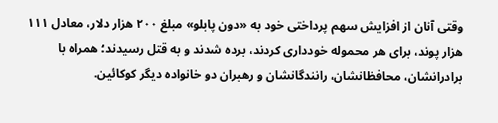وقتی آنان از افزایش سهم پرداختی خود به «دون پابلو» مبلغ ۲۰۰ هزار دلار، معادل ۱۱۱ هزار پوند، برای هر محموله خودداری کردند، برده شدند و به قتل رسیدند؛ همراه با برادرانشان، محافظانشان، رانندگانشان و رهبران دو خانواده دیگر کوکائین.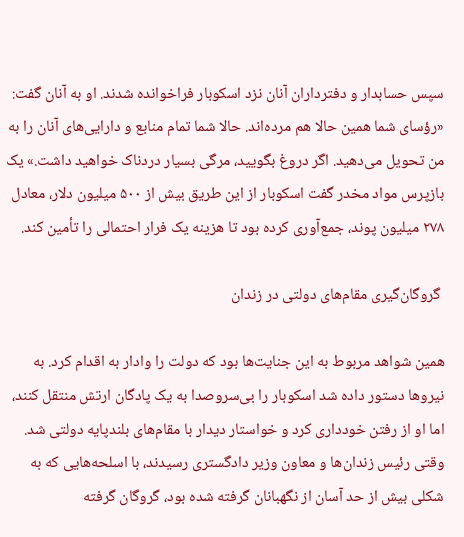سپس حسابدار و دفترداران آنان نزد اسکوبار فراخوانده شدند. او به آنان گفت: «رؤسای شما همین حالا هم مرده‌اند. حالا شما تمام منابع و دارایی‌های آنان را به من تحویل می‌دهید. اگر دروغ بگویید، مرگی بسیار دردناک خواهید داشت.» یک بازپرس مواد مخدر گفت اسکوبار از این طریق بیش از ۵۰۰ میلیون دلار، معادل ۲۷۸ میلیون پوند، جمع‌آوری کرده بود تا هزینه یک فرار احتمالی را تأمین کند.

 گروگان‌گیری مقام‌های دولتی در زندان

همین شواهد مربوط به این جنایت‌ها بود که دولت را وادار به اقدام کرد. به نیروها دستور داده شد اسکوبار را بی‌سروصدا به یک پادگان ارتش منتقل کنند، اما او از رفتن خودداری کرد و خواستار دیدار با مقام‌های بلندپایه دولتی شد. وقتی رئیس زندان‌ها و معاون وزیر دادگستری رسیدند، با اسلحه‌هایی که به شکلی بیش از حد آسان از نگهبانان گرفته شده بود، گروگان گرفته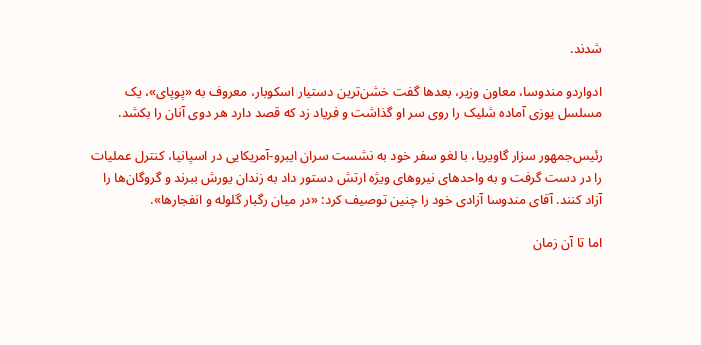شدند.

ادواردو مندوسا، معاون وزیر، بعدها گفت خشن‌ترین دستیار اسکوبار، معروف به «پوپای»، یک مسلسل یوزی آماده شلیک را روی سر او گذاشت و فریاد زد که قصد دارد هر دوی آنان را بکشد.

رئیس‌جمهور سزار گاویریا، با لغو سفر خود به نشست سران ایبرو-آمریکایی در اسپانیا، کنترل عملیات را در دست گرفت و به واحدهای نیروهای ویژه ارتش دستور داد به زندان یورش ببرند و گروگان‌ها را آزاد کنند. آقای مندوسا آزادی خود را چنین توصیف کرد: «در میان رگبار گلوله و انفجارها».

اما تا آن زمان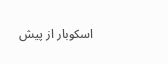اسکوبار از پیش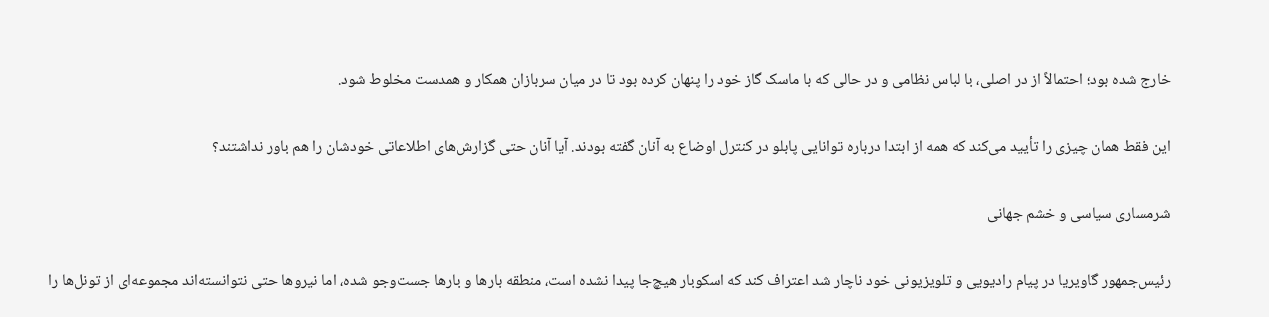خارج شده بود؛ احتمالاً از در اصلی، با لباس نظامی و در حالی که با ماسک گاز خود را پنهان کرده بود تا در میان سربازان همکار و همدست مخلوط شود.

این فقط همان چیزی را تأیید می‌کند که همه از ابتدا درباره توانایی پابلو در کنترل اوضاع به آنان گفته بودند. آیا آنان حتی گزارش‌های اطلاعاتی خودشان را هم باور نداشتند؟

شرمساری سیاسی و خشم جهانی

رئیس‌جمهور گاویریا در پیام رادیویی و تلویزیونی خود ناچار شد اعتراف کند که اسکوبار هیچ‌جا پیدا نشده است، منطقه بارها و بارها جست‌وجو شده، اما نیروها حتی نتوانسته‌اند مجموعه‌ای از تونل‌ها را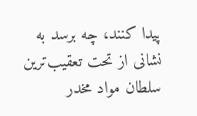پیدا کنند، چه برسد به نشانی از تحت تعقیب‌ترین سلطان مواد مخدر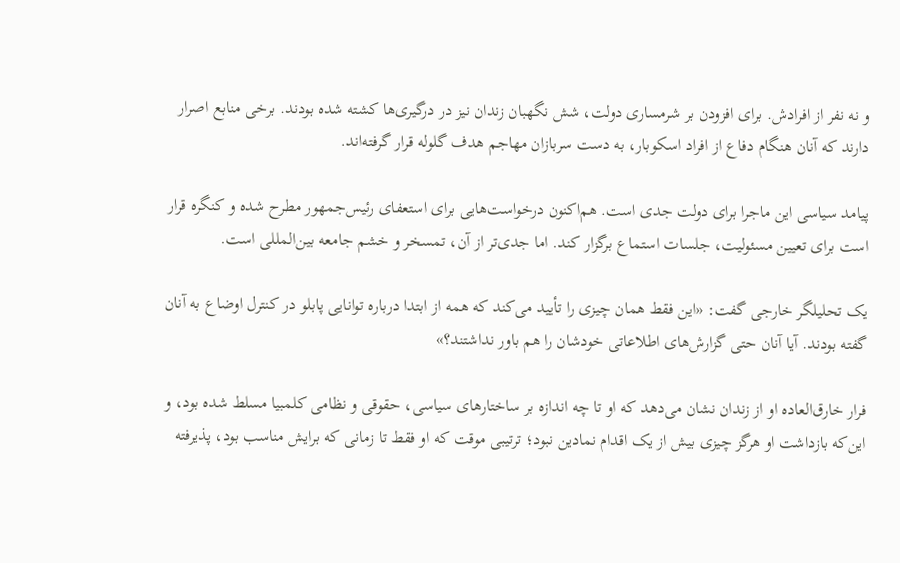و نه نفر از افرادش. برای افزودن بر شرمساری دولت، شش نگهبان زندان نیز در درگیری‌ها کشته شده بودند. برخی منابع اصرار دارند که آنان هنگام دفاع از افراد اسکوبار، به دست سربازان مهاجم هدف گلوله قرار گرفته‌اند.

پیامد سیاسی این ماجرا برای دولت جدی است. هم‌اکنون درخواست‌هایی برای استعفای رئیس‌جمهور مطرح شده و کنگره قرار است برای تعیین مسئولیت، جلسات استماع برگزار کند. اما جدی‌تر از آن، تمسخر و خشم جامعه بین‌المللی است.

یک تحلیلگر خارجی گفت: «این فقط همان چیزی را تأیید می‌کند که همه از ابتدا درباره توانایی پابلو در کنترل اوضاع به آنان گفته بودند. آیا آنان حتی گزارش‌های اطلاعاتی خودشان را هم باور نداشتند؟»

فرار خارق‌العاده او از زندان نشان می‌دهد که او تا چه اندازه بر ساختارهای سیاسی، حقوقی و نظامی کلمبیا مسلط شده بود، و این‌که بازداشت او هرگز چیزی بیش از یک اقدام نمادین نبود؛ ترتیبی موقت که او فقط تا زمانی که برایش مناسب بود، پذیرفته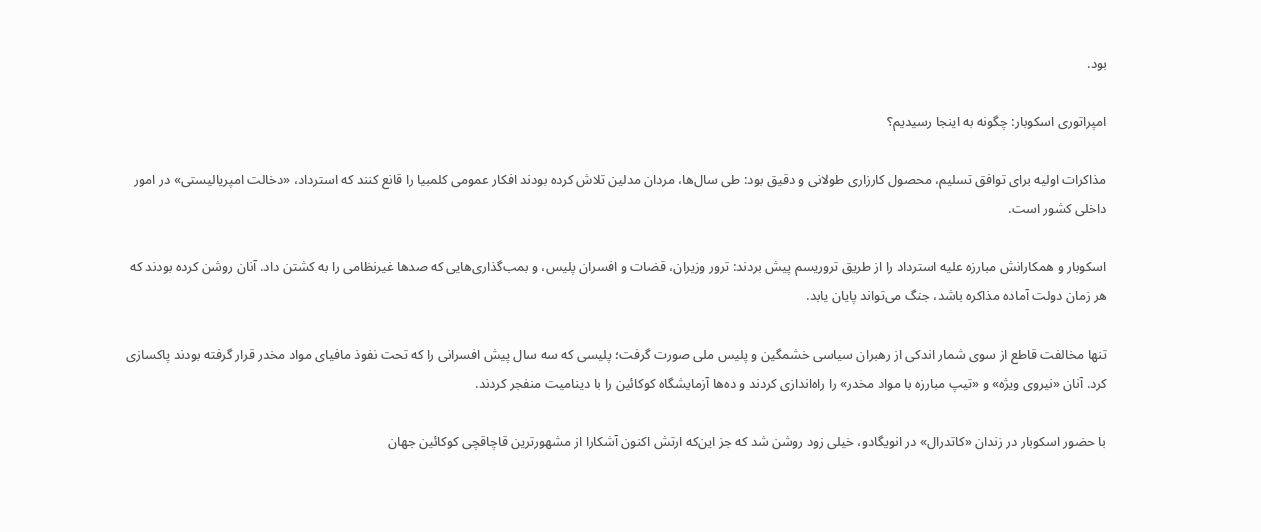بود.

امپراتوری اسکوبار: چگونه به اینجا رسیدیم؟

مذاکرات اولیه برای توافق تسلیم، محصول کارزاری طولانی و دقیق بود: طی سال‌ها، مردان مدلین تلاش کرده بودند افکار عمومی کلمبیا را قانع کنند که استرداد، «دخالت امپریالیستی» در امور داخلی کشور است.

اسکوبار و همکارانش مبارزه علیه استرداد را از طریق تروریسم پیش بردند: ترور وزیران، قضات و افسران پلیس، و بمب‌گذاری‌هایی که صدها غیرنظامی را به کشتن داد. آنان روشن کرده بودند که هر زمان دولت آماده مذاکره باشد، جنگ می‌تواند پایان یابد.

تنها مخالفت قاطع از سوی شمار اندکی از رهبران سیاسی خشمگین و پلیس ملی صورت گرفت؛ پلیسی که سه سال پیش افسرانی را که تحت نفوذ مافیای مواد مخدر قرار گرفته بودند پاکسازی کرد. آنان «نیروی ویژه» و «تیپ مبارزه با مواد مخدر» را راه‌اندازی کردند و ده‌ها آزمایشگاه کوکائین را با دینامیت منفجر کردند.

با حضور اسکوبار در زندان «کاتدرال» در انویگادو، خیلی زود روشن شد که جز این‌که ارتش اکنون آشکارا از مشهورترین قاچاقچی کوکائین جهان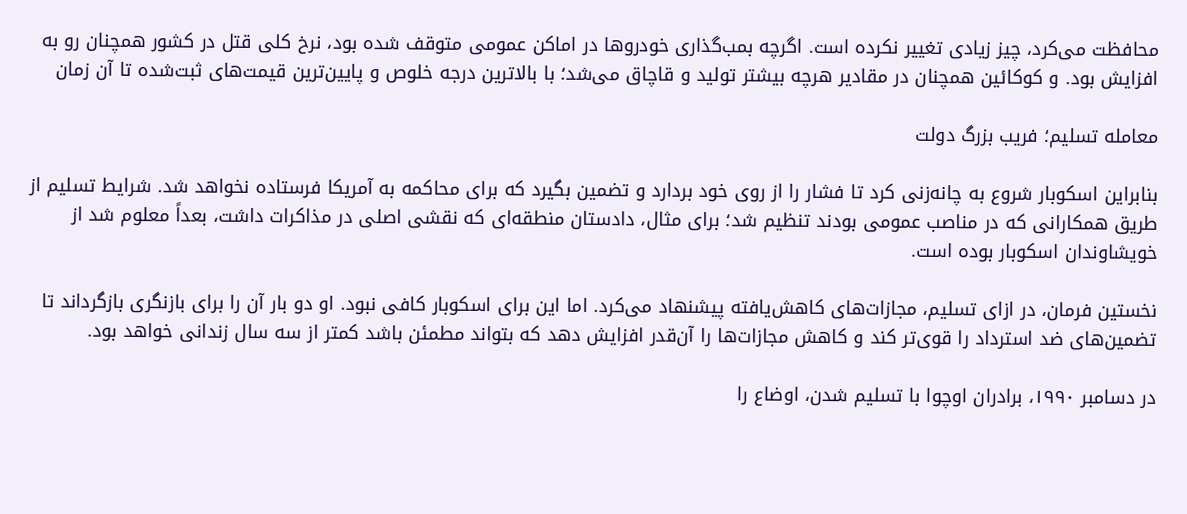محافظت می‌کرد، چیز زیادی تغییر نکرده است. اگرچه بمب‌گذاری خودروها در اماکن عمومی متوقف شده بود، نرخ کلی قتل در کشور همچنان رو به افزایش بود. و کوکائین همچنان در مقادیر هرچه بیشتر تولید و قاچاق می‌شد؛ با بالاترین درجه خلوص و پایین‌ترین قیمت‌های ثبت‌شده تا آن زمان

معامله تسلیم؛ فریب بزرگ دولت

بنابراین اسکوبار شروع به چانه‌زنی کرد تا فشار را از روی خود بردارد و تضمین بگیرد که برای محاکمه به آمریکا فرستاده نخواهد شد. شرایط تسلیم از طریق همکارانی که در مناصب عمومی بودند تنظیم شد؛ برای مثال، دادستان منطقه‌ای که نقشی اصلی در مذاکرات داشت، بعداً معلوم شد از خویشاوندان اسکوبار بوده است.

نخستین فرمان، در ازای تسلیم، مجازات‌های کاهش‌یافته پیشنهاد می‌کرد. اما این برای اسکوبار کافی نبود. او دو بار آن را برای بازنگری بازگرداند تا تضمین‌های ضد استرداد را قوی‌تر کند و کاهش مجازات‌ها را آن‌قدر افزایش دهد که بتواند مطمئن باشد کمتر از سه سال زندانی خواهد بود.

در دسامبر ۱۹۹۰، برادران اوچوا با تسلیم شدن، اوضاع را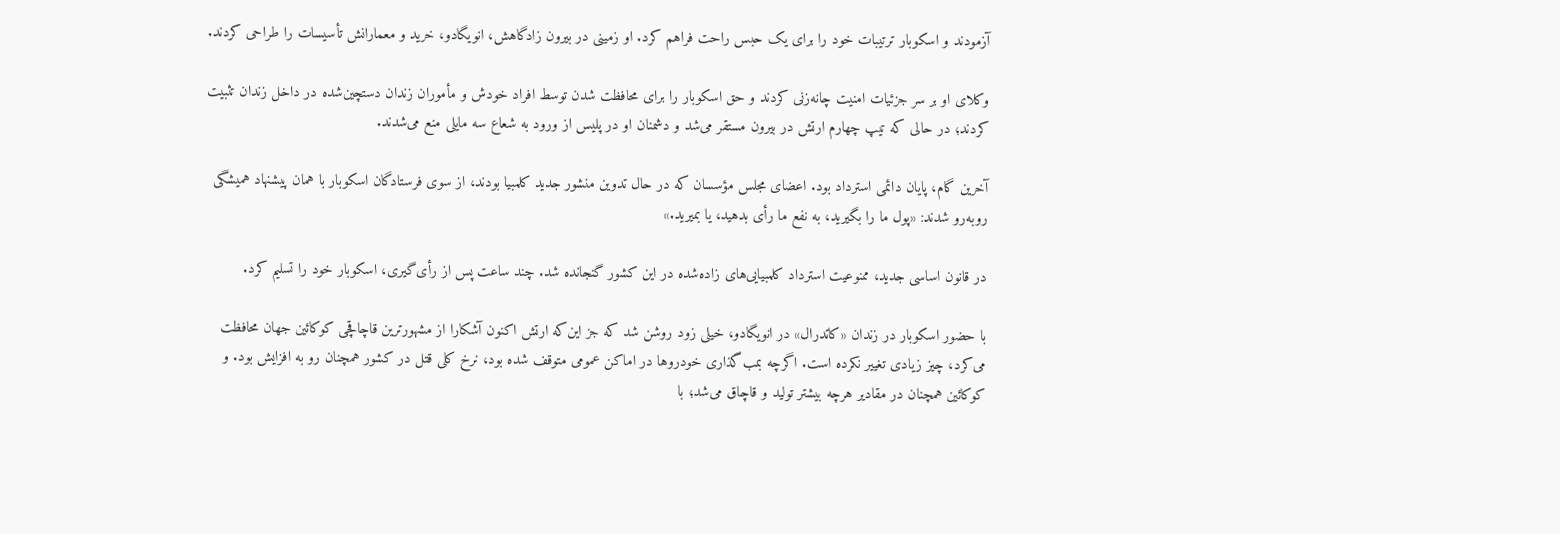آزمودند و اسکوبار ترتیبات خود را برای یک حبس راحت فراهم کرد. او زمینی در بیرون زادگاهش، انویگادو، خرید و معمارانش تأسیسات را طراحی کردند.

وکلای او بر سر جزئیات امنیت چانه‌زنی کردند و حق اسکوبار را برای محافظت شدن توسط افراد خودش و مأموران زندان دستچین‌شده در داخل زندان تثبیت کردند؛ در حالی که تیپ چهارم ارتش در بیرون مستقر می‌شد و دشمنان او در پلیس از ورود به شعاع سه مایلی منع می‌شدند.

آخرین گام، پایان دائمی استرداد بود. اعضای مجلس مؤسسان که در حال تدوین منشور جدید کلمبیا بودند، از سوی فرستادگان اسکوبار با همان پیشنهاد همیشگی روبه‌رو شدند: «پول ما را بگیرید، به نفع ما رأی بدهید، یا بمیرید.»

در قانون اساسی جدید، ممنوعیت استرداد کلمبیایی‌های زاده‌شده در این کشور گنجانده شد. چند ساعت پس از رأی‌گیری، اسکوبار خود را تسلیم کرد.

با حضور اسکوبار در زندان «کاتدرال» در انویگادو، خیلی زود روشن شد که جز این‌که ارتش اکنون آشکارا از مشهورترین قاچاقچی کوکائین جهان محافظت می‌کرد، چیز زیادی تغییر نکرده است. اگرچه بمب‌گذاری خودروها در اماکن عمومی متوقف شده بود، نرخ کلی قتل در کشور همچنان رو به افزایش بود. و کوکائین همچنان در مقادیر هرچه بیشتر تولید و قاچاق می‌شد؛ با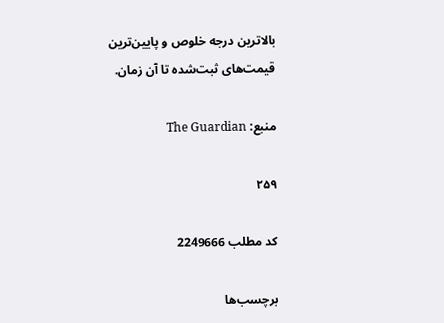بالاترین درجه خلوص و پایین‌ترین قیمت‌های ثبت‌شده تا آن زمان.

منبع: The Guardian

۲۵۹

کد مطلب 2249666

برچسب‌ها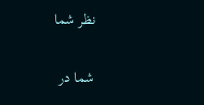نظر شما

شما در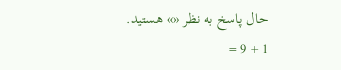حال پاسخ به نظر «» هستید.
1 + 9 =